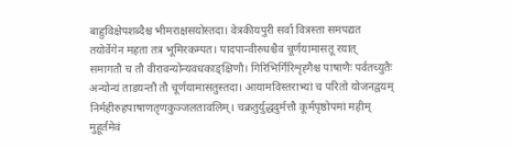बाहुविक्षेपशब्दैश्च भीमराक्षसयोस्तदा। वेत्रकीयपुरी सर्वा वित्रस्ता समपद्यत
तयोर्वेगेन महता तत्र भूमिरकम्पत। पादपान्वीरुधश्चैव चूर्णयामासतू रयात्
समागतौ च तौ वीरावन्योन्यवधकाङ्क्षिणौ। गिरिभिर्गिरिशृह्गैश्च पाषाणैः पर्वतच्युतैः
अन्योन्यं ताडयन्तौ तौ चूर्णयामासतुस्तदा। आयामविस्तराभ्यां च परितो योजनद्वयम्
निर्महीरुहपाषाणतृणकुञ्जलतावलिम्। चक्रतुर्युद्धदुर्मत्तौ कूर्मपृष्ठोपमां महीम्
मुहूर्तमेवं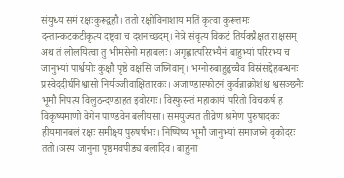संयुध्य समं रक्षःकुरूद्वहौ। ततो रक्षोविनाशाय मतिं कृत्वा कुरूत्तमः
दन्तान्कटकटीकृत्य दष्ट्वा च दशनच्छदम्। नेत्रे संवृत्य विकटं तिर्यक्प्रैक्षत राक्षसम्
अथ तं लोलयित्वा तु भीमसेनो महाबलः। अगृह्णात्परिरभ्यैनं बाहुभ्यां परिरभ्य च
जानुभ्यां पार्श्वयोः कुक्षौ पृष्ठे वक्षसि जघ्निवान्। भग्नोरुबाहुहृच्चैव विस्रंसद्देहबन्धनः
प्रस्वेददीर्घनिश्वासो निर्यञ्जीवाक्षितारकः। अजाण्डास्फोटनं कुर्वन्नाक्रोशंश्च श्वसञ्छनैः
भूमौ निपत्य विलुठन्दण्डाहत इवोरगः। विस्फुरन्तं महाकायं परितो विचकर्ष ह
विकृष्यमाणो वेगेन पाण्डवेन बलीयसा। समयुज्यत तीव्रेण श्रमेण पुरुषादकः
हीयमानबलं रक्षः समीक्ष्य पुरुषर्षभः। निष्पिष्य भूमौ जानुभ्यां समाजघ्ने वृकोदरः
ततो।ञस्य जानुना पृष्ठमवपीड्य बलादिव। बाहुना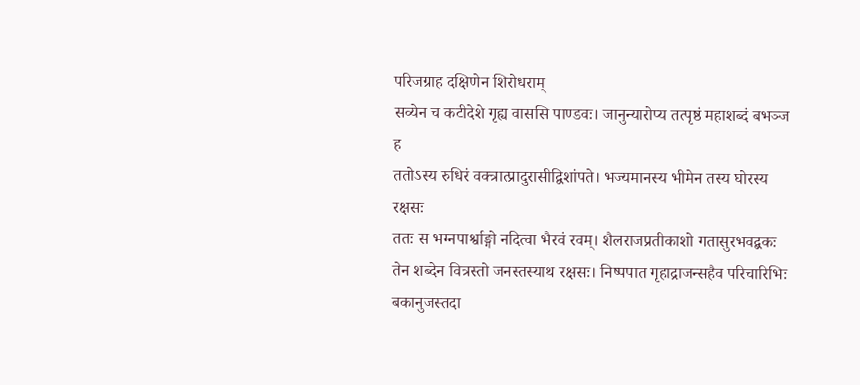परिजग्राह दक्षिणेन शिरोधराम्
सव्येन च कटीदेशे गृह्य वाससि पाण्डवः। जानुन्यारोप्य तत्पृष्ठं महाशब्दं बभञ्ज ह
ततोऽस्य रुधिरं वक्त्रात्प्रादुरासीद्विशांपते। भज्यमानस्य भीमेन तस्य घोरस्य रक्षसः
ततः स भग्नपार्श्वाङ्गो नदित्वा भैरवं रवम्। शैलराजप्रतीकाशो गतासुरभवद्बकः
तेन शब्देन वित्रस्तो जनस्तस्याथ रक्षसः। निष्पपात गृहाद्राजन्सहैव परिचारिभिः
बकानुजस्तदा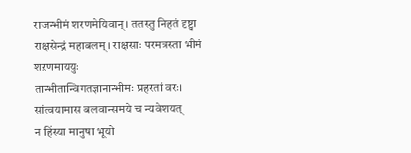राजन्भीमं शरणमेयिवान्। ततस्तु निहतं दृष्ट्वा राक्षसेन्द्रं महाबलम्। राक्षसाः परमत्रस्ता भीमं शऱणमाययुः
तान्भीतान्विगतज्ञानान्भीमः प्रहरतां वरः। सांत्वयामास बलवान्समये च न्यवेशयत्
न हिंस्या मानुषा भूयो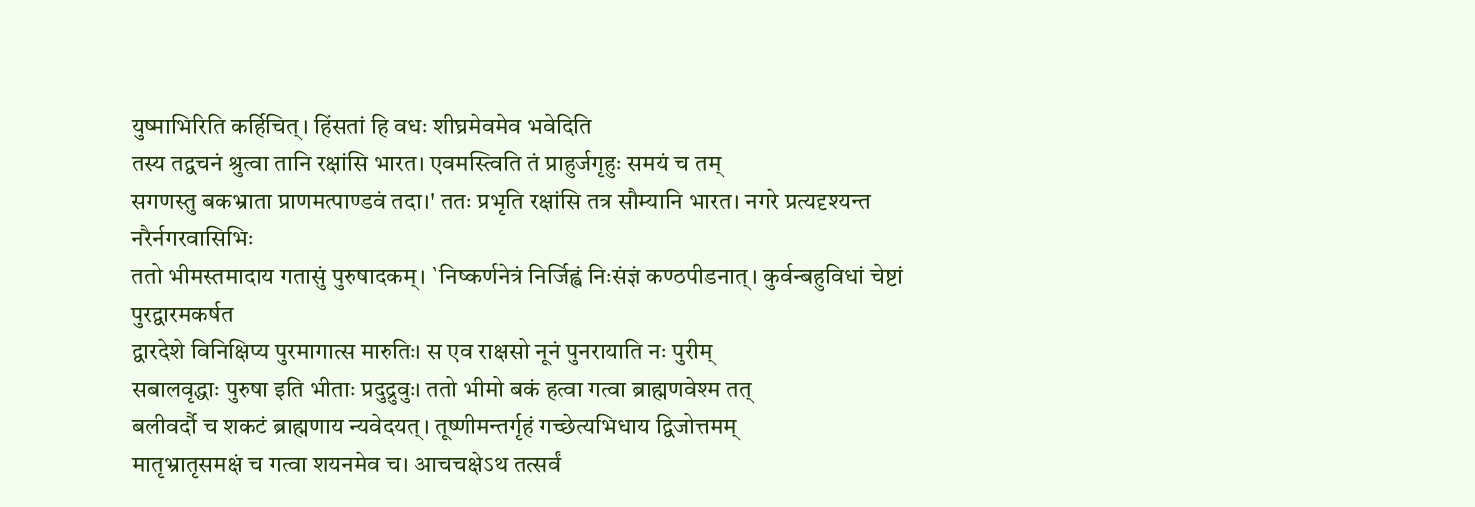युष्माभिरिति कर्हिचित्। हिंसतां हि वधः शीघ्रमेवमेव भवेदिति
तस्य तद्वचनं श्रुत्वा तानि रक्षांसि भारत। एवमस्त्विति तं प्राहुर्जगृहुः समयं च तम्
सगणस्तु बकभ्राता प्राणमत्पाण्डवं तदा।' ततः प्रभृति रक्षांसि तत्र सौम्यानि भारत। नगरे प्रत्यदृश्यन्त नरैर्नगरवासिभिः
ततो भीमस्तमादाय गतासुं पुरुषादकम्। `निष्कर्णनेत्रं निर्जिह्वं निःसंज्ञं कण्ठपीडनात्। कुर्वन्बहुविधां चेष्टां पुरद्वारमकर्षत
द्वारदेशे विनिक्षिप्य पुरमागात्स मारुतिः। स एव राक्षसो नूनं पुनरायाति नः पुरीम्
सबालवृद्धाः पुरुषा इति भीताः प्रदुद्रुवुः। ततो भीमो बकं हत्वा गत्वा ब्राह्मणवेश्म तत्
बलीवर्दौ च शकटं ब्राह्मणाय न्यवेदयत्। तूष्णीमन्तर्गृहं गच्छेत्यभिधाय द्विजोत्तमम्
मातृभ्रातृसमक्षं च गत्वा शयनमेव च। आचचक्षेऽथ तत्सर्वं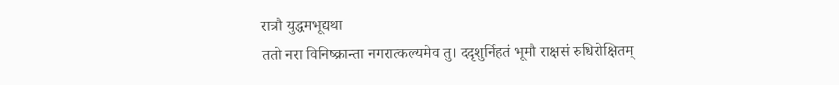रात्रौ युद्धमभूद्यथा
ततो नरा विनिष्क्रान्ता नगरात्कल्यमेव तु। ददृशुर्निहतं भूमौ राक्षसं रुधिरोक्षितम्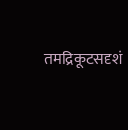तमद्रिकूटसदृशं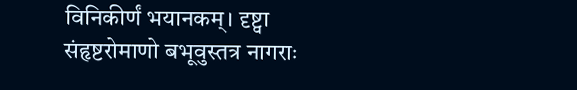विनिकीर्णं भयानकम्। दृष्ट्वा संहृष्टरोमाणो बभूवुस्तत्र नागराः